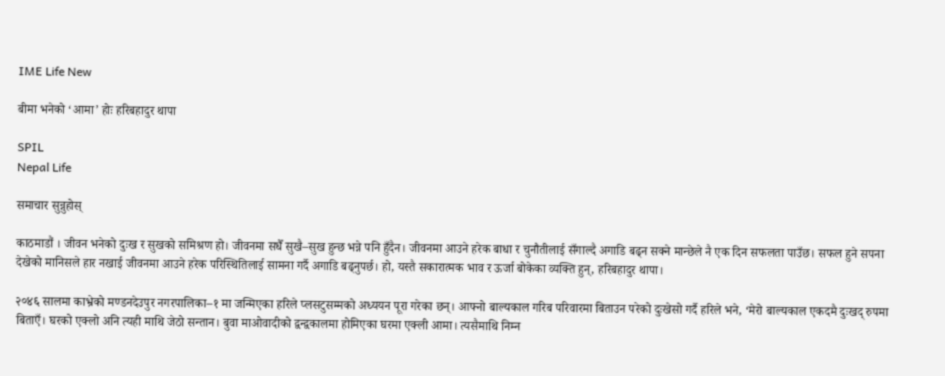IME Life New

बीमा भनेको ‘आमा’ होः हरिबहादुर थापा

SPIL
Nepal Life

समाचार सुन्नुहोस्

काठमाडौं । जीवन भनेको दुःख र सुखको समिश्रण हो। जीवनमा सधैँ सुखै–सुख हुन्छ भन्ने पनि हुँदैन। जीवनमा आउने हरेक बाधा र चुनौतीलाई सँगाल्दै अगाडि बढ्न सक्ने मान्छेले नै एक दिन सफलता पाउँछ। सफल हुने सपना देखेको मानिसले हार नखाई जीवनमा आउने हरेक परिस्थितिलाई सामना गर्दै अगाडि बढ्नुपर्छ। हो, यस्तै सकारात्मक भाव र ऊर्जा बोकेका व्यक्ति हुन्, हरिबहादुर थापा।

२०४६ सालमा काभ्रेको मण्डनदेउपुर नगरपालिका–१ मा जन्मिएका हरिले प्लसटुसम्मको अध्ययन पूरा गरेका छन्। आफ्नो बाल्यकाल गरिब परिवारमा बिताउन परेको दुःखेसो गर्दै हरिले भने, ‘मेरो बाल्यकाल एकदमै दुःखद् रुपमा बिताएँ। घरको एक्लो अनि त्यही माथि जेठो सन्तान। बुवा माओवादीको द्वन्द्वकालमा होमिएका घरमा एक्ली आमा। त्यसैमाथि निम्न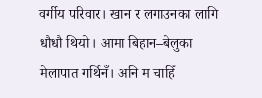वर्गीय परिवार। खान र लगाउनका लागि धौधौ थियो। आमा बिहान–बेलुका मेलापात गर्थिनँ। अनि म चाहिँ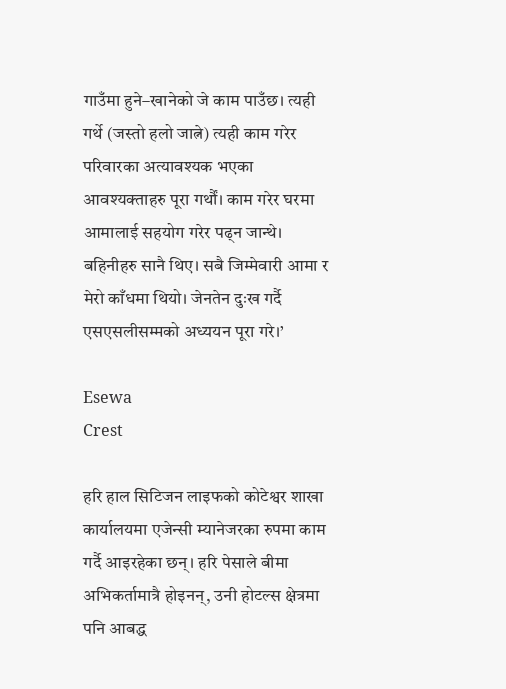गाउँमा हुने–खानेको जे काम पाउँछ। त्यही गर्थे (जस्तो हलो जात्ने) त्यही काम गरेर परिवारका अत्यावश्यक भएका आवश्यक्ताहरु पूरा गर्थौं। काम गरेर घरमा आमालाई सहयोग गरेर पढ्न जान्थे। बहिनीहरु सानै थिए। सबै जिम्मेवारी आमा र मेरो काँधमा थियो। जेनतेन दुःख गर्दै एसएसलीसम्मको अध्ययन पूरा गरे।’

Esewa
Crest

हरि हाल सिटिजन लाइफको कोटेश्वर शाखा कार्यालयमा एजेन्सी म्यानेजरका रुपमा काम गर्दै आइरहेका छन्। हरि पेसाले बीमा अभिकर्तामात्रै होइनन्, उनी होटल्स क्षेत्रमा पनि आबद्ध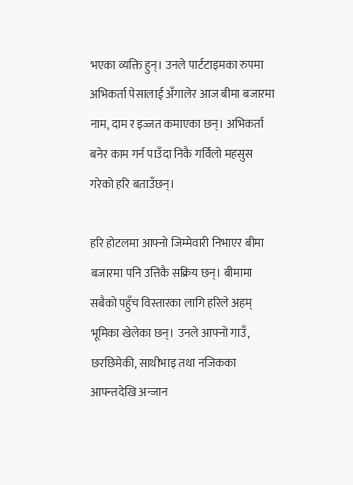भएका व्यक्ति हुन्। उनले पार्टटाइमका रुपमा अभिकर्ता पेसालाई अँगालेर आज बीमा बजारमा नाम, दाम र इज्जत कमाएका छन्। अभिकर्ता बनेर काम गर्न पाउँदा निकै गर्विलो महसुस गरेको हरि बताउँछन्।

हरि होटलमा आफ्नो जिम्मेवारी निभाएर बीमा बजारमा पनि उत्तिकै सक्रिय छन्। बीमामा सबैको पहुँच विस्तारका लागि हरिले अहम् भूमिका खेलेका छन्। उनले आफ्नो गाउँ, छरछिमेकी, साथीभाइ तथा नजिकका आफ्न्तदेखि अन्जान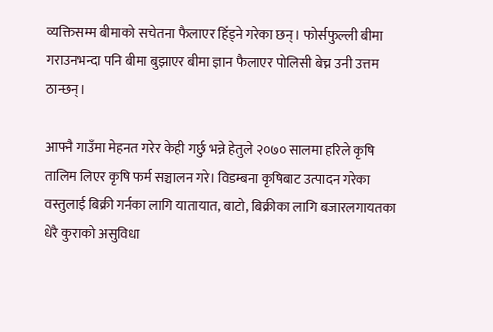व्यक्तिसम्म बीमाको सचेतना फैलाएर हिँड्ने गरेका छन्। फोर्सफुल्ली बीमा गराउनभन्दा पनि बीमा बुझाएर बीमा ज्ञान फैलाएर पोलिसी बेच्न उनी उत्तम ठान्छन्।

आफ्नै गाउँमा मेहनत गरेर केही गर्छु भन्ने हेतुले २०७० सालमा हरिले कृषि तालिम लिएर कृषि फर्म सञ्चालन गरे। विडम्बना कृषिबाट उत्पादन गरेका वस्तुलाई बिक्री गर्नका लागि यातायात, बाटो, बिक्रीका लागि बजारलगायतका धेरै कुराको असुविधा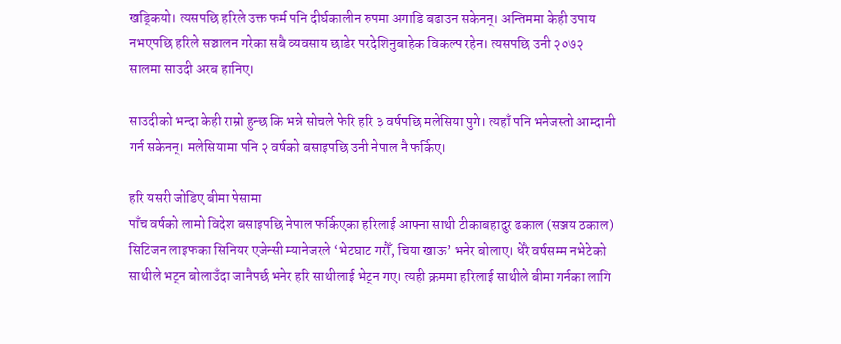खड्कियो। त्यसपछि हरिले उक्त फर्म पनि दीर्घकालीन रुपमा अगाडि बढाउन सकेनन्। अन्तिममा केही उपाय नभएपछि हरिले सञ्चालन गरेका सबै व्यवसाय छाडेर परदेशिनुबाहेक विकल्प रहेन। त्यसपछि उनी २०७२ सालमा साउदी अरब हानिए।

साउदीको भन्दा केही राम्रो हुन्छ कि भन्ने सोचले फेरि हरि ३ वर्षपछि मलेसिया पुगे। त्यहाँ पनि भनेजस्तो आम्दानी गर्न सकेनन्। मलेसियामा पनि २ वर्षको बसाइपछि उनी नेपाल नै फर्किए।

हरि यसरी जोडिए बीमा पेसामा
पाँच वर्षको लामो विदेश बसाइपछि नेपाल फर्किएका हरिलाई आफ्ना साथी टीकाबहादुर ढकाल (सञ्जय ठकाल) सिटिजन लाइफका सिनियर एजेन्सी म्यानेजरले ‘भेटघाट गरौँ, चिया खाऊ’ भनेर बोलाए। धेरै वर्षसम्म नभेटेको साथीले भट्न बोलाउँदा जानैपर्छ भनेर हरि साथीलाई भेट्न गए। त्यही क्रममा हरिलाई साथीले बीमा गर्नका लागि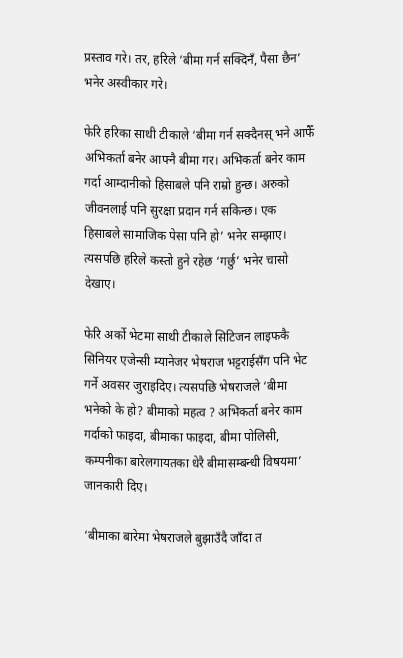प्रस्ताव गरे। तर, हरिले ‘बीमा गर्न सक्दिनँ, पैसा छैन’ भनेर अस्वीकार गरे।

फेरि हरिका साथी टीकाले ‘बीमा गर्न सक्दैनस् भने आफैँ अभिकर्ता बनेर आफ्नै बीमा गर। अभिकर्ता बनेर काम गर्दा आम्दानीको हिसाबले पनि राम्रो हुन्छ। अरुको जीवनलाई पनि सुरक्षा प्रदान गर्न सकिन्छ। एक हिसाबले सामाजिक पेसा पनि हो’ भनेर सम्झाए। त्यसपछि हरिले कस्तो हुने रहेछ ‘गर्छु’ भनेर चासो देखाए।

फेरि अर्को भेटमा साथी टीकाले सिटिजन लाइफकै सिनियर एजेन्सी म्यानेजर भेषराज भट्टराईसँग पनि भेट गर्ने अवसर जुराइदिए। त्यसपछि भेषराजले ‘बीमा भनेको के हो? बीमाको महत्व ? अभिकर्ता बनेर काम गर्दाको फाइदा, बीमाका फाइदा, बीमा पोलिसी, कम्पनीका बारेलगायतका धेरै बीमासम्बन्धी विषयमा’ जानकारी दिए।

‘बीमाका बारेमा भेषराजले बुझाउँदै जाँदा त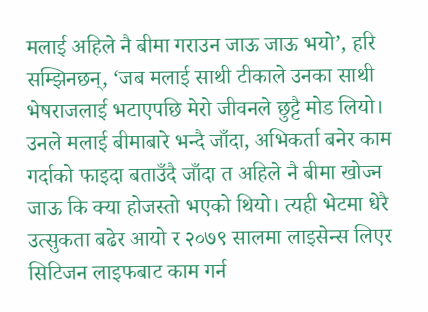मलाई अहिले नै बीमा गराउन जाऊ जाऊ भयो’, हरि सम्झिनछन्, ‘जब मलाई साथी टीकाले उनका साथी भेषराजलाई भटाएपछि मेरो जीवनले छुट्टै मोड लियो। उनले मलाई बीमाबारे भन्दै जाँदा, अभिकर्ता बनेर काम गर्दाको फाइदा बताउँदै जाँदा त अहिले नै बीमा खोज्न जाऊ कि क्या होजस्तो भएको थियो। त्यही भेटमा धेरै उत्सुकता बढेर आयो र २०७९ सालमा लाइसेन्स लिएर सिटिजन लाइफबाट काम गर्न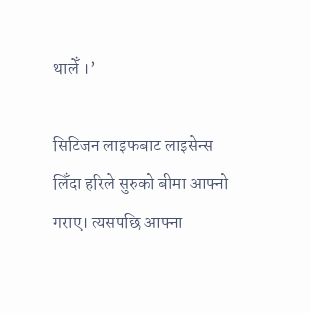थालेँ ।’

सिटिजन लाइफबाट लाइसेन्स लिँदा हरिले सुरुको बीमा आफ्नो गराए। त्यसपछि आफ्ना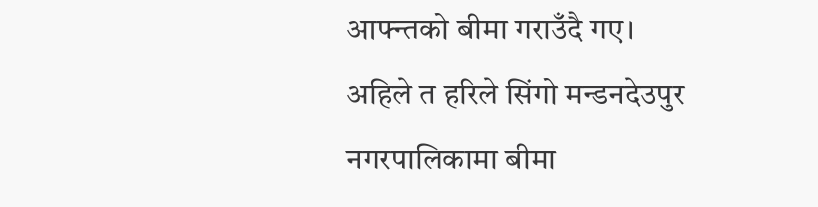आफ्न्तको बीमा गराउँदै गए। अहिले त हरिले सिंगो मन्डनदेउपुर नगरपालिकामा बीमा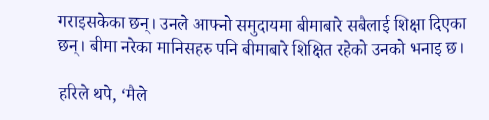गराइसकेका छन्। उनले आफ्नो समुदायमा बीमाबारे सबैलाई शिक्षा दिएका छन्। बीमा नरेका मानिसहरु पनि बीमाबारे शिक्षित रहेको उनको भनाइ छ।

हरिले थपे, ‘मैले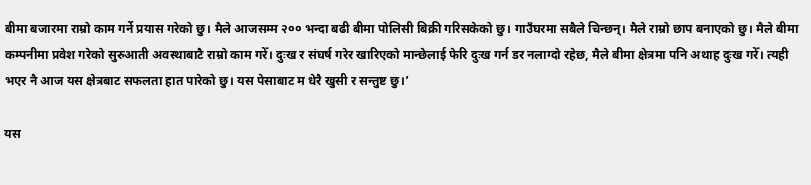बीमा बजारमा राम्रो काम गर्ने प्रयास गरेको छु। मैले आजसम्म २०० भन्दा बढी बीमा पोलिसी बिक्री गरिसकेको छु। गाउँघरमा सबैले चिन्छन्। मैले राम्रो छाप बनाएको छु। मैले बीमा कम्पनीमा प्रवेश गरेको सुरुआती अवस्थाबाटै राम्रो काम गरेँ। दुःख र संघर्ष गरेर खारिएको मान्छेलाई फेरि दुःख गर्न डर नलाग्दो रहेछ, मैले बीमा क्षेत्रमा पनि अथाह दुःख गरेँ। त्यही भएर नै आज यस क्षेत्रबाट सफलता हात पारेको छु। यस पेसाबाट म धेरै खुसी र सन्तुष्ट छु।’

यस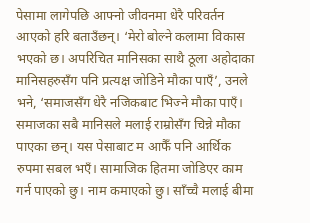पेसामा लागेपछि आफ्नो जीवनमा धेरै परिवर्तन आएको हरि बताउँछन्। ‘मेरो बोल्ने कलामा विकास भएको छ। अपरिचित मानिसका साथै ठूला अहोदाका मानिसहरुसँग पनि प्रत्यक्ष जोडिने मौका पाएँ’, उनले भने, ‘समाजसँग धेरै नजिकबाट भिज्ने मौका पाएँ। समाजका सबै मानिसले मलाई राम्रोसँग चिन्ने मौका पाएका छन्। यस पेसाबाट म आफैँ पनि आर्थिक रुपमा सबल भएँ। सामाजिक हितमा जोडिएर काम गर्न पाएको छु। नाम कमाएको छु। साँच्चै मलाई बीमा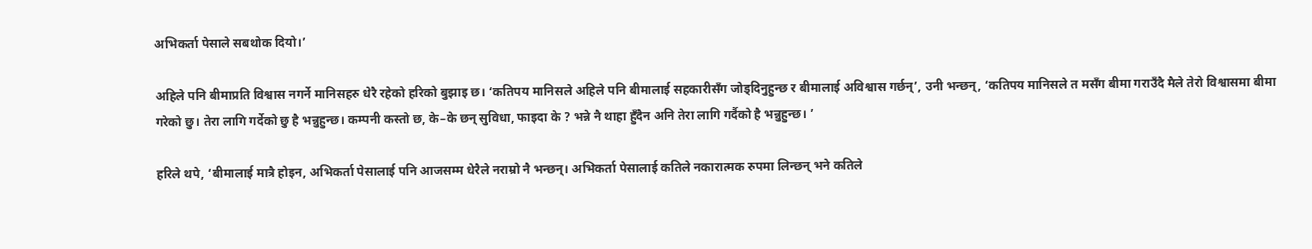अभिकर्ता पेसाले सबथोक दियो।’

अहिले पनि बीमाप्रति विश्वास नगर्ने मानिसहरु धेरै रहेको हरिको बुझाइ छ। ‘कतिपय मानिसले अहिले पनि बीमालाई सहकारीसँग जोड्दिनुहुन्छ र बीमालाई अविश्वास गर्छन्’, उनी भन्छन्, ‘कतिपय मानिसले त मसँग बीमा गराउँदै मैले तेरो विश्वासमा बीमा गरेको छु। तेरा लागि गर्देको छु है भन्नुहुन्छ। कम्पनी कस्तो छ, के–के छन् सुविधा, फाइदा के ? भन्ने नै थाहा हुँदैन अनि तेरा लागि गर्दैको है भन्नुहुन्छ। ’

हरिले थपे, ‘बीमालाई मात्रै होइन, अभिकर्ता पेसालाई पनि आजसम्म धेरैले नराम्रो नै भन्छन्। अभिकर्ता पेसालाई कतिले नकारात्मक रुपमा लिन्छन् भने कतिले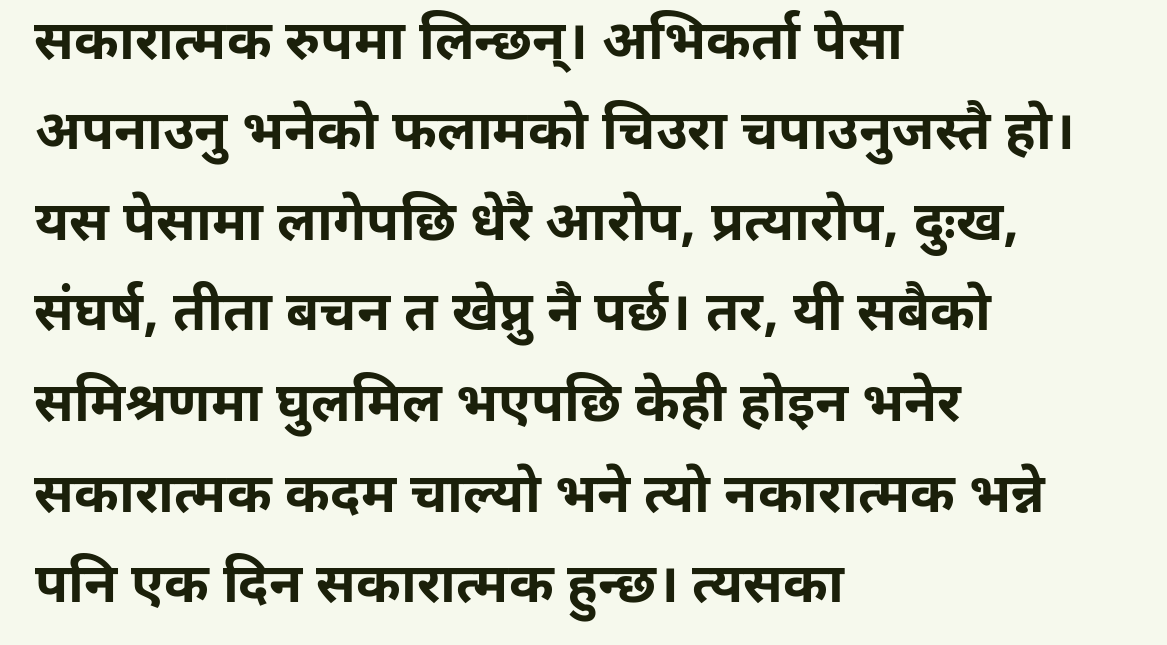सकारात्मक रुपमा लिन्छन्। अभिकर्ता पेसा अपनाउनु भनेको फलामको चिउरा चपाउनुजस्तै हो। यस पेसामा लागेपछि धेरै आरोप, प्रत्यारोप, दुःख, संघर्ष, तीता बचन त खेप्नु नै पर्छ। तर, यी सबैको समिश्रणमा घुलमिल भएपछि केही होइन भनेर सकारात्मक कदम चाल्यो भने त्यो नकारात्मक भन्ने पनि एक दिन सकारात्मक हुन्छ। त्यसका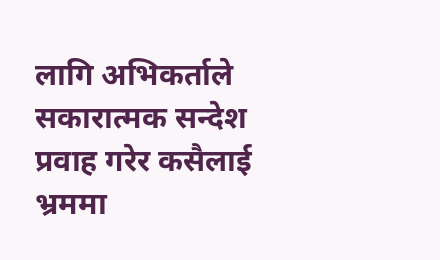लागि अभिकर्ताले सकारात्मक सन्देश प्रवाह गरेर कसैलाई भ्रममा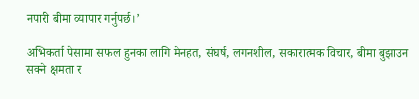नपारी बीमा व्यापार गर्नुपर्छ।’

अभिकर्ता पेसामा सफल हुनका लागि मेनहत, संघर्ष, लगनशील, सकारात्मक विचार, बीमा बुझाउन सक्ने क्षमता र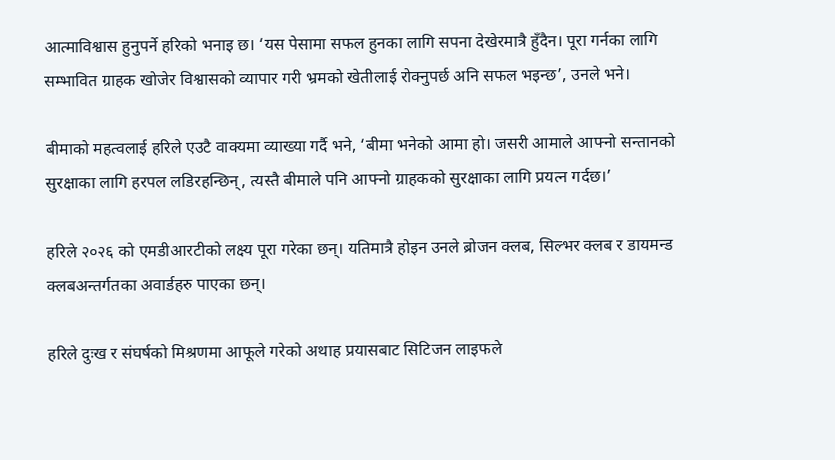आत्माविश्वास हुनुपर्ने हरिको भनाइ छ। ‘यस पेसामा सफल हुनका लागि सपना देखेरमात्रै हुँदैन। पूरा गर्नका लागि सम्भावित ग्राहक खोजेर विश्वासको व्यापार गरी भ्रमको खेतीलाई रोक्नुपर्छ अनि सफल भइन्छ’, उनले भने।

बीमाको महत्वलाई हरिले एउटै वाक्यमा व्याख्या गर्दै भने, ‘बीमा भनेको आमा हो। जसरी आमाले आफ्नो सन्तानको सुरक्षाका लागि हरपल लडिरहन्छिन्, त्यस्तै बीमाले पनि आफ्नो ग्राहकको सुरक्षाका लागि प्रयत्न गर्दछ।’

हरिले २०२६ को एमडीआरटीको लक्ष्य पूरा गरेका छन्। यतिमात्रै होइन उनले ब्रोजन क्लब, सिल्भर क्लब र डायमन्ड क्लबअन्तर्गतका अवार्डहरु पाएका छन्।

हरिले दुःख र संघर्षको मिश्रणमा आफूले गरेको अथाह प्रयासबाट सिटिजन लाइफले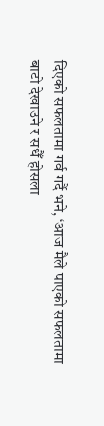दिएको सफलतामा गर्व गर्दै भने, ‘आज मैले पाएको सफलतामा बाटो देखाउने र सधैँ होसला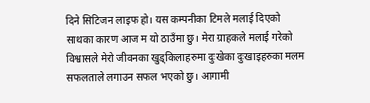दिने सिटिजन लाइफ हो। यस कम्पनीका टिमले मलाई दिएको साथका कारण आज म यो ठाउँमा छु। मेरा ग्राहकले मलाई गरेको विश्वासले मेरो जीवनका खुड्किलाहरुमा दुःखेका दुःखाइहरुका मलम सफलताले लगाउन सफल भएको छु। आगामी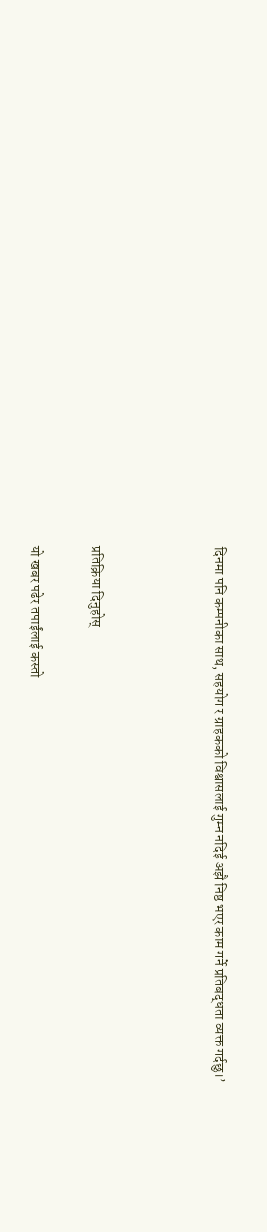दिनमा पनि कम्पनीका साथ, सहयोग र ग्राहकको विश्वासलाई गुम्न नदिई अझै निष्ठ भएर काम गर्ने प्रतिबद्धता व्यक्त गर्दछु।’



प्रतिक्रिया दिनुहोस्

यो खबर पढेर तपाईंलाई कस्तो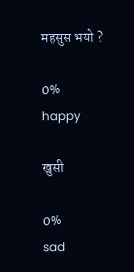महसुस भयो ?

0%
happy

खुसी

0%
sad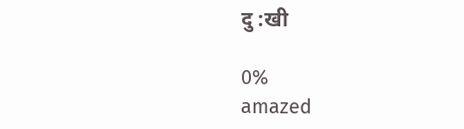दु :खी

0%
amazed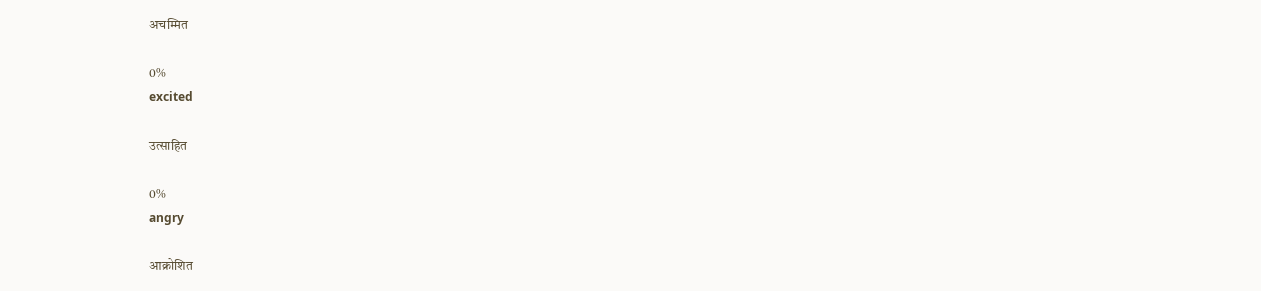अचम्मित

0%
excited

उत्साहित

0%
angry

आक्रोशित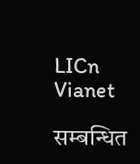LICn
Vianet

सम्बन्धित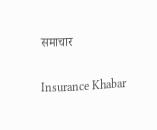समाचार

Insurance Khabar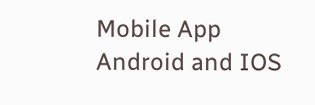Mobile App Android and IOS